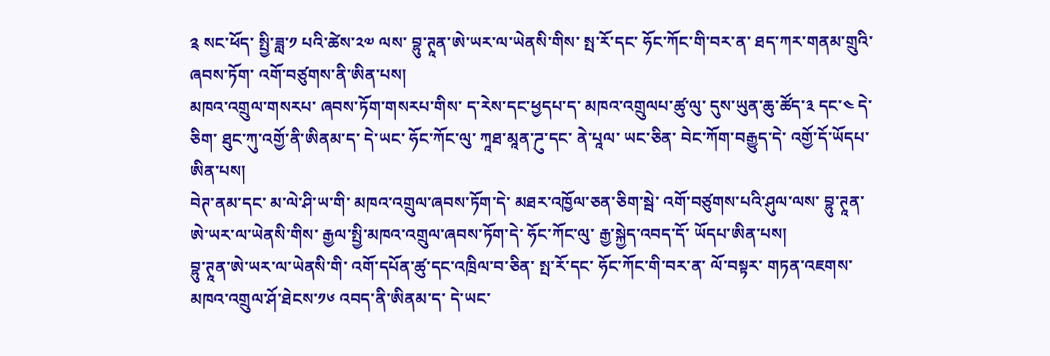༉ སང་ཕོད་ སྤྱི་ཟླ་༡ པའི་ཚེས་༢༧ ལས་ བྷུ་ཊཱན་ཨེ་ཡར་ལ་ཡེནསི་གིས་ སྤ་རོ་དང་ ཧོང་ཀོང་གི་བར་ན་ ཐད་ཀར་གནམ་གྲུའི་ཞབས་ཏོག་ འགོ་བཙུགས་ནི་ཨིན་པས།
མཁའ་འགྲུལ་གསརཔ་ ཞབས་ཏོག་གསརཔ་གིས་ ད་རེས་དང་ཕྱདཔ་ད་ མཁའ་འགྲུལཔ་ཚུ་ལུ་ དུས་ཡུན་ཆུ་ཚོད་༣ དང་༤ དེ་ཅིག་ ཐུང་ཀུ་འགྱོ་ནི་ཨིནམ་ད་ དེ་ཡང་ ཧོང་ཀོང་ལུ་ ཀཱཐ་མཱན་ཌུ་དང་ ནེ་པཱལ་ ཡང་ཅིན་ བེང་ཀོག་བརྒྱུད་དེ་ འགྱོ་དོ་ཡོདཔ་ཨིན་པས།
བེཊ་ནམ་དང་ མ་ལེ་ཤི་ཡ་གི་ མཁའ་འགྲུལ་ཞབས་ཏོག་དེ་ མཐར་འཁྱོལ་ཅན་ཅིག་སྦེ་ འགོ་བཙུགས་པའི་ཤུལ་ལས་ བྷུ་ཊཱན་ཨེ་ཡར་ལ་ཡེནསི་གིས་ རྒྱལ་སྤྱི་མཁའ་འགྲུལ་ཞབས་ཏོག་དེ་ ཧོང་ཀོང་ལུ་ རྒྱ་སྐྱེད་འབད་དོ་ ཡོདཔ་ཨིན་པས།
བྷུ་ཊཱན་ཨེ་ཡར་ལ་ཡེནསི་གི་ འགོ་དཔོན་ཚུ་དང་འཁྲིལ་བ་ཅིན་ སྤ་རོ་དང་ ཧོང་ཀོང་གི་བར་ན་ ལོ་བསྟར་ གཏན་འཇགས་མཁའ་འགྲུལ་ཤོ་ཐེངས་༡༦ འབད་ནི་ཨིནམ་ད་ དེ་ཡང་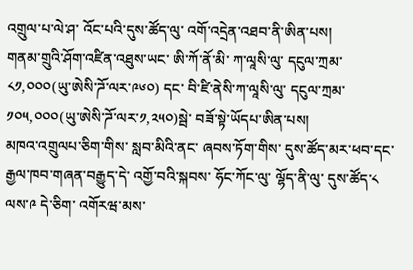འགྲུལ་པ་ལེ་ཤ་ འོང་པའི་དུས་ཚོད་ལུ་ འགོ་འདྲེན་འཐབ་ནི་ཨིན་པས།
གནམ་གྲུའི་ཤོག་འཛིན་འཐུས་ཡང་ ཨི་ཀོ་ནོ་མི་ ཀ་ལཱསི་ལུ་ དངུལ་ཀྲམ་༨༡,༠༠༠(ཡུ་ཨེསི་ཌོ་ལར་༩༦༠) དང་ བི་ཛི་ནེསི་ཀ་ལཱསི་ལུ་ དངུལ་ཀྲམ་༡༠༥,༠༠༠(ཡུ་ཨེསི་ཌོ་ལར་༡,༢༥༠)སྦེ་ བཟོ་སྟེ་ཡོདཔ་ཨིན་པས།
མཁའ་འགྲུལཔ་ཅིག་གིས་ སླབ་མིའི་ནང་ ཞབས་ཏོག་གིས་ དུས་ཚོད་མར་ཕབ་དང་ རྒྱལ་ཁབ་གཞན་བརྒྱུད་དེ་ འགྱོ་བའི་སྐབས་ ཧོང་ཀོང་ལུ་ ལྷོད་ནི་ལུ་ དུས་ཚོད་༨ ལས་༩ དེ་ཅིག་ འགོརཝ་མས་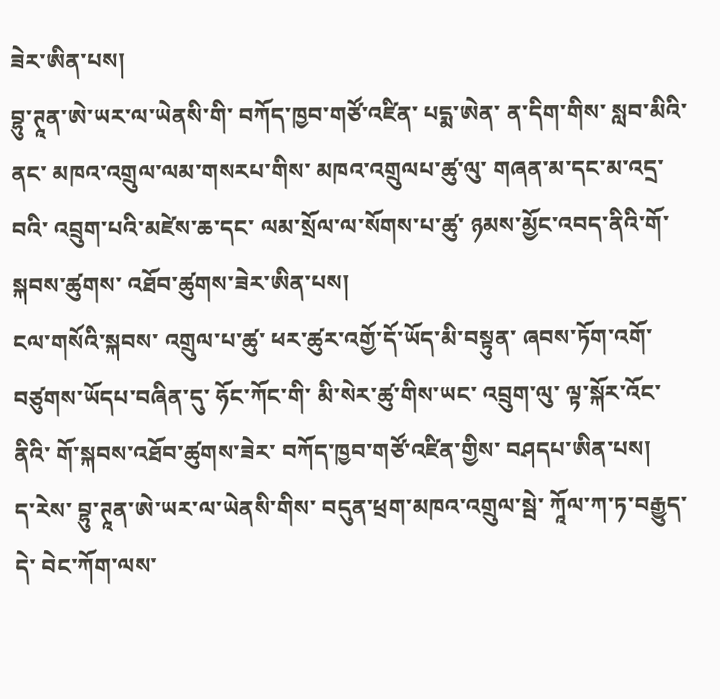ཟེར་ཨིན་པས།
བྷུ་ཊཱན་ཨེ་ཡར་ལ་ཡེནསི་གི་ བཀོད་ཁྱབ་གཙོ་འཛིན་ པདྨ་ཨེན་ ན་དིག་གིས་ སླབ་མིའི་ནང་ མཁའ་འགྲུལ་ལམ་གསརཔ་གིས་ མཁའ་འགྲུལཔ་ཚུ་ལུ་ གཞན་མ་དང་མ་འདྲ་བའི་ འབྲུག་པའི་མཛེས་ཆ་དང་ ལམ་སྲོལ་ལ་སོགས་པ་ཚུ་ ཉམས་མྱོང་འབད་ནིའི་གོ་སྐབས་ཚུགས་ འཐོབ་ཚུགས་ཟེར་ཨིན་པས།
ངལ་གསོའི་སྐབས་ འགྲུལ་པ་ཚུ་ ཕར་ཚུར་འགྱོ་དོ་ཡོད་མི་བསྟུན་ ཞབས་ཏོག་འགོ་བཙུགས་ཡོདཔ་བཞིན་དུ་ ཧོང་ཀོང་གི་ མི་སེར་ཚུ་གིས་ཡང་ འབྲུག་ལུ་ ལྟ་སྐོར་འོང་ནིའི་ གོ་སྐབས་འཐོབ་ཚུགས་ཟེར་ བཀོད་ཁྱབ་གཙོ་འཛིན་གྱིས་ བཤདཔ་ཨིན་པས།
ད་རེས་ བྷུ་ཊཱན་ཨེ་ཡར་ལ་ཡེནསི་གིས་ བདུན་ཕྲག་མཁའ་འགྲུལ་སྦེ་ ཀཱོལ་ཀ་ཏ་བརྒྱུད་དེ་ བེང་ཀོག་ལས་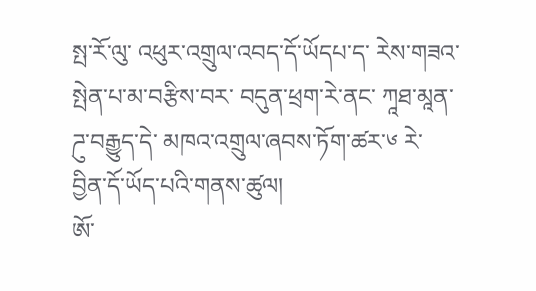སྤ་རོ་ལུ་ འཕུར་འགྲུལ་འབད་དོ་ཡོདཔ་ད་ རེས་གཟའ་སྤེན་པ་མ་བརྩིས་བར་ བདུན་ཕྲག་རེ་ནང་ ཀཱཐ་མཱན་ཌུ་བརྒྱུད་དེ་ མཁའ་འགྲུལ་ཞབས་ཏོག་ཚར་༦ རེ་ བྱིན་དོ་ཡོད་པའི་གནས་ཚུལ།
ཨོ་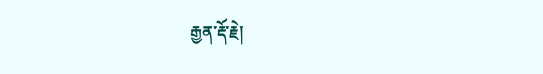རྒྱན་རྡོ་རྗེ།